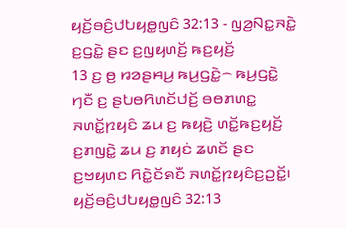ꤟꤢꤩ꤬ꤋꤢꤨ꤬ꤓꤝꤟꤥ꤭ꤜꤢꤨ 32:13 - ꤜꤤ꤬ꤡꤢ꤭ꤏꤢꤧ꤭ ꤢ꤬ꤞꤢꤧ꤭ ꤔꤢ ꤢ꤬ꤜꤟꤛꤢꤩ꤬ ꤒꤢ꤬ꤟꤢꤩ꤬
13 ꤢ꤬ ꤥ꤬ ꤙꤤꤔꤌꤣ꤬ ꤒꤣ꤬ꤞꤢꤧ꤭꤮ ꤒꤣ꤬ꤞꤢꤧ꤭ ꤚꤢꤪ ꤢ꤬ ꤔꤝꤥꤖꤛꤢꤩꤓꤢꤩ꤬ ꤋꤥꤊꤛꤢ꤭ ꤏꤛꤢꤩ꤭ꤐꤟꤢꤨ ꤘꤣ ꤢ꤬ ꤒꤟꤢꤧ꤬ ꤛꤢꤩ꤭ꤒꤢ꤬ꤟꤢꤩ꤬ ꤢ꤬ꤊꤜꤢꤧ꤭ ꤘꤣ ꤢ꤬ ꤊꤟꤢꤦ ꤘꤛꤢꤩ ꤔꤢ ꤢ꤬ꤠꤟꤛꤢ ꤖꤢꤧ꤭ꤢꤩꤎꤢꤪ ꤏꤛꤢꤩ꤭ꤐꤟꤢꤨꤢ꤬ꤑꤢꤩ꤭꤯
ꤟꤢꤩ꤬ꤋꤢꤨ꤬ꤓꤝꤟꤥ꤭ꤜꤢꤨ 32:13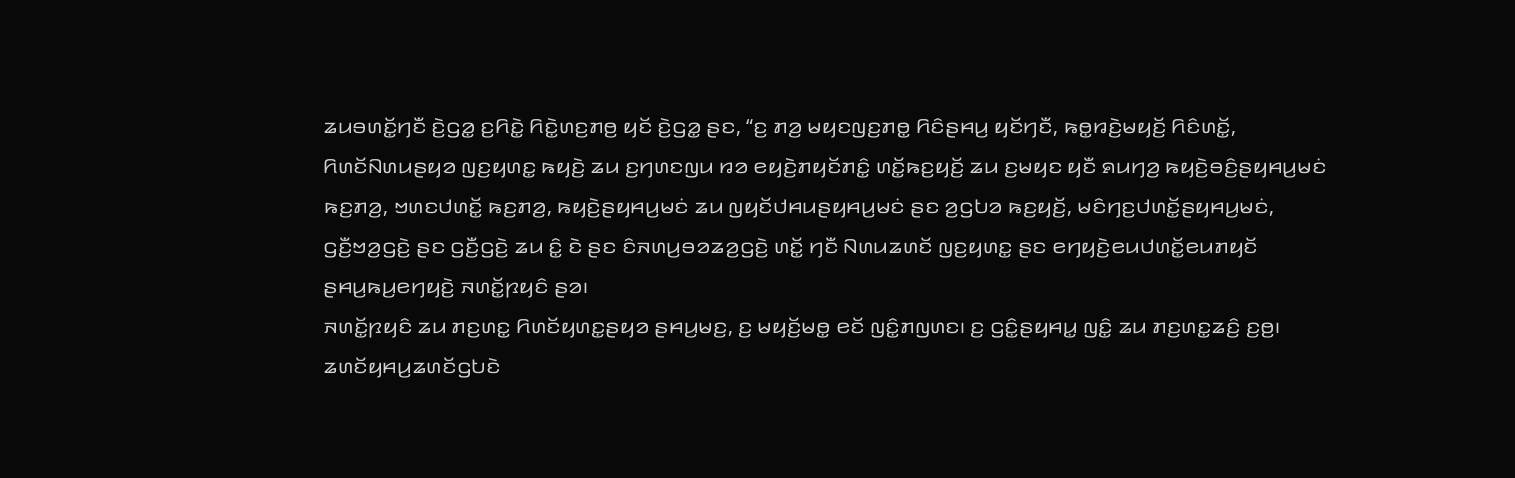ꤘꤣꤋꤛꤢꤩ꤭ꤚꤢꤪ ꤢꤧ꤬ꤞꤤ꤭ ꤢ꤬ꤖꤢꤧ꤭ ꤖꤢꤧ꤭ꤛꤢ꤬ꤊꤥ꤬ ꤟꤢꤩ ꤢꤧ꤬ꤞꤤ꤭ ꤔꤢ, “ꤢ꤬ ꤊꤤ꤬ ꤗꤟꤢꤜꤢ꤬ꤊꤥ꤭ ꤖꤢꤨꤔꤌꤣ꤬ ꤟꤢꤩꤚꤢꤪ, ꤒꤥ꤭ꤙꤢꤧ꤬ꤗꤟꤢꤩ꤬ ꤖꤢꤨꤛꤢꤩ꤭, ꤖꤛꤢꤩꤡꤛꤣꤔꤟꤤ ꤜꤢ꤬ꤟꤛꤢ꤭ ꤒꤟꤢꤧ꤬ ꤘꤣ ꤢ꤬ꤚꤛꤢꤜꤣ ꤙꤤ ꤕꤟꤢꤧ꤬ꤊꤟꤢꤩꤊꤢꤨ꤭ ꤛꤢꤩ꤭ꤒꤢ꤬ꤟꤢꤩ꤬ ꤘꤣ ꤢ꤬ꤗꤟꤢ ꤟꤢꤪ ꤎꤣꤚꤤ꤬ ꤒꤟꤢꤧ꤬ꤋꤢꤨ꤬ꤔꤟꤌꤣ꤬ꤗꤢꤦ ꤒꤢ꤬ꤊꤤ꤬, ꤠꤛꤢꤓꤛꤢꤩ꤭ ꤒꤢ꤬ꤊꤤ꤬, ꤒꤟꤢꤧ꤬ꤔꤟꤌꤣ꤬ꤗꤢꤦ ꤘꤣ ꤜꤟꤢꤩꤓꤌꤣꤔꤟꤌꤣ꤬ꤗꤢꤦ ꤔꤢ ꤤ꤬ꤞꤝꤤ ꤒꤢ꤬ꤟꤢꤩ꤬, ꤗꤢꤨꤚꤢ꤬ꤓꤛꤢꤩ꤭ꤔꤟꤌꤣ꤬ꤗꤢꤦ, ꤞꤢꤪ꤬ꤠꤤ꤬ꤞꤢꤧ꤬ ꤔꤢ ꤞꤢꤪ꤬ꤞꤢꤧ꤬ ꤘꤣ ꤢꤨ꤭ ꤢꤧ ꤔꤢ ꤢꤨꤏꤛꤣ꤬ꤋꤤꤘꤤ꤬ꤞꤢꤧ꤬ ꤛꤢꤩ꤭ ꤚꤢꤪ ꤡꤛꤣꤘꤛꤢꤩ ꤜꤢ꤬ꤟꤛꤢ꤭ ꤔꤢ ꤕꤚꤟꤢꤧ꤬ꤕꤣꤓꤛꤢꤩ꤭ꤕꤣꤊꤟꤢꤩ ꤔꤌꤣ꤬ꤒꤣ꤬ꤕꤚꤟꤢꤧ꤬ ꤏꤛꤢꤩ꤭ꤐꤟꤢꤨ ꤔꤤ꤯
ꤏꤛꤢꤩ꤭ꤐꤟꤢꤨ ꤘꤣ ꤊꤢ꤬ꤛꤢ꤭ ꤖꤛꤢꤩꤟꤛꤢ꤭ꤔꤟꤤ ꤔꤌꤣ꤬ꤗꤢ꤬, ꤢ꤬ ꤗꤟꤢꤩ꤬ꤗꤥ꤭ ꤕꤢꤩ ꤜꤢꤨ꤭ꤊꤜꤛꤢ꤯ ꤢ꤬ ꤞꤢꤨ꤭ꤔꤟꤌꤣ꤭ ꤜꤢꤨ꤭ ꤘꤣ ꤊꤢ꤬ꤛꤢ꤭ꤘꤢꤨ꤬ ꤢ꤬ꤥ꤬꤯
ꤘꤛꤢꤩꤟꤌꤣ꤬ꤘꤛꤢꤩꤞꤝꤢꤧ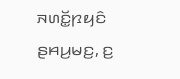ꤏꤛꤢꤩ꤭ꤐꤟꤢꤨ ꤔꤌꤣ꤬ꤗꤢ꤬, ꤢ꤬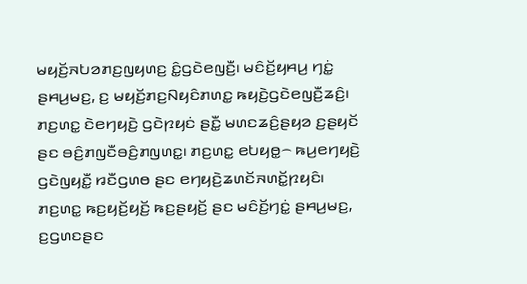ꤗꤟꤢꤩ꤬ꤏꤝꤤꤊꤢ꤬ꤜꤟꤛꤢ꤬ ꤢꤨ꤭ꤞꤢꤧꤕꤜꤢꤪ꤬꤯ ꤗꤢꤨꤢꤩ꤬ꤟꤌꤣ꤬ ꤚꤢꤦ꤭ ꤔꤌꤣ꤬ꤗꤢ꤬, ꤢ꤬ ꤗꤟꤢꤩ꤬ꤊꤢ꤬ꤡꤟꤢꤨꤊꤛꤢ꤭ ꤒꤟꤢꤧ꤬ꤞꤢꤧꤕꤜꤢꤪ꤬ꤘꤢꤨ꤬꤯
ꤊꤢ꤬ꤛꤢ꤭ ꤢꤧꤕꤚꤟꤢꤧ꤬ ꤞꤢꤧꤐꤟꤢꤦ ꤔꤢꤪ꤭ ꤗꤛꤢꤘꤢꤨ꤬ꤔꤟꤤ ꤢ꤬ꤔꤟꤢꤩ ꤔꤢ ꤋꤢꤨ꤬ꤊꤜꤢꤪꤋꤢꤨ꤬ꤊꤜꤛꤢ꤭꤯ ꤊꤢ꤬ꤛꤢ꤭ ꤕꤝꤟꤥ꤭꤮ ꤒꤣ꤬ꤕꤚꤟꤢꤧ꤬ ꤞꤢꤧꤜꤟꤢꤪ꤭ ꤙꤢꤪꤞꤛꤥ ꤔꤢ ꤕꤚꤟꤢꤧ꤬ꤘꤛꤢꤩꤏꤛꤢꤩ꤭ꤐꤟꤢꤨ꤯
ꤊꤢ꤬ꤛꤢ꤭ ꤒꤢ꤬ꤟꤢꤩ꤬ꤟꤢꤩ꤬ ꤒꤢ꤬ꤔꤟꤢꤩ꤬ ꤔꤢ ꤗꤢꤨꤢꤩ꤬ꤚꤢꤦ꤭ ꤔꤌꤣ꤬ꤗꤢ꤬, ꤢ꤬ꤞꤛꤢꤔꤢ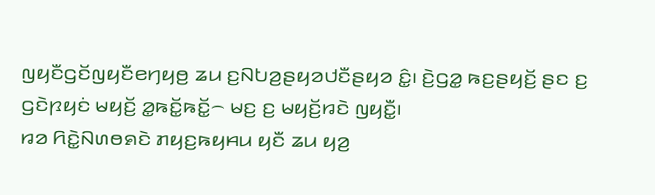ꤜꤟꤢꤪꤞꤢꤩꤜꤟꤢꤪꤕꤚꤟꤥ꤬ ꤘꤣ ꤢ꤬ꤡꤝꤤ꤬ꤔꤟꤤꤓꤢꤪꤔꤟꤤ ꤢꤨ꤭꤯ ꤢꤧ꤬ꤞꤤ꤭ ꤒꤢ꤬ꤔꤟꤢꤩ꤬ ꤔꤢ ꤢ꤬ ꤞꤢꤧꤐꤟꤢꤦ ꤗꤟꤢꤩ꤬ ꤤ꤭ꤒꤢꤩ꤭ꤒꤢꤩ꤭꤮ ꤗꤢ꤬ ꤢ꤬ ꤗꤟꤢꤩ꤬ꤙꤢꤧ ꤜꤟꤢꤪ꤭꤯
ꤙꤤ ꤖꤢꤧ꤭ꤡꤛꤥꤎꤢꤧ ꤊꤟꤢ꤬ꤒꤟꤌꤣ ꤟꤢꤪ ꤘꤣ ꤟꤤ꤬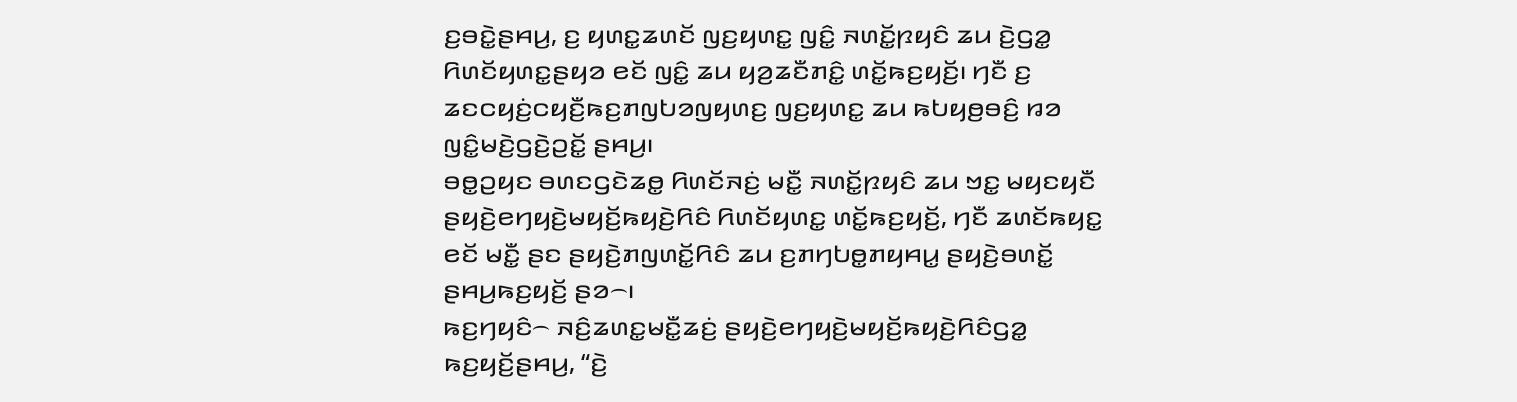ꤢ꤬ꤋꤢꤧ꤭ꤔꤌꤣ꤬, ꤢ꤬ ꤟꤛꤢ꤭ꤘꤛꤢꤩ ꤜꤢ꤬ꤟꤛꤢ꤭ ꤜꤢꤨ꤭ ꤏꤛꤢꤩ꤭ꤐꤟꤢꤨ ꤘꤣ ꤢꤧ꤬ꤞꤤ꤭ ꤖꤛꤢꤩꤟꤛꤢ꤭ꤔꤟꤤ ꤕꤢꤩ ꤜꤢꤨ꤭ ꤘꤣ ꤟꤤ꤬ꤘꤢꤪꤊꤢꤨ꤭ ꤛꤢꤩ꤭ꤒꤢ꤬ꤟꤢꤩ꤬꤯ ꤚꤢꤪ ꤢ꤬ ꤘꤢꤍꤟꤢꤦ꤬ꤍꤟꤢꤪ꤬ꤒꤢ꤬ꤊꤜꤝꤤꤜꤟꤛꤢ꤬ ꤜꤢ꤬ꤟꤛꤢ꤭ ꤘꤣ ꤒꤝꤟꤥ꤬ꤋꤢꤨ꤬ ꤙꤤ ꤜꤢꤨ꤭ꤗꤢꤧ꤬ꤞꤢꤧ꤬ꤑꤢꤩ꤭ ꤔꤌꤣ꤬꤯
ꤋꤥ꤭ꤑꤟꤢ ꤋꤛꤢꤞꤢꤧꤘꤥ꤭ ꤖꤛꤢꤩꤏꤢꤦ꤬ ꤗꤢꤪ꤭ ꤏꤛꤢꤩ꤭ꤐꤟꤢꤨ ꤘꤣ ꤠꤢ꤭ ꤗꤟꤢꤟꤢꤪ ꤔꤟꤢꤧ꤬ꤕꤚꤟꤢꤧ꤬ꤗꤟꤢꤩ꤬ꤒꤟꤢꤧ꤬ꤖꤢꤨ ꤖꤛꤢꤩꤟꤛꤢ꤭ ꤛꤢꤩ꤭ꤒꤢ꤬ꤟꤢꤩ꤬, ꤚꤢꤪ ꤘꤛꤢꤩꤒꤟꤢ꤭ ꤕꤢꤩ ꤗꤢꤪ꤭ ꤔꤢ ꤔꤟꤢꤧ꤬ꤊꤜꤛꤢꤩ꤭ꤖꤢꤨ ꤘꤣ ꤢ꤬ꤊꤚꤝꤥ꤭ꤊꤟꤌꤣ꤭ ꤔꤟꤢꤧ꤬ꤋꤛꤢꤩ꤭ ꤔꤌꤣ꤬ꤒꤢ꤬ꤟꤢꤩ꤬ ꤔꤤ꤮꤯
ꤒꤢ꤬ꤚꤟꤢꤨ꤮ ꤏꤢꤨ꤬ꤘꤛꤢ꤭ꤗꤢꤪ꤭ꤘꤢꤦ꤬ ꤔꤟꤢꤧ꤬ꤕꤚꤟꤢꤧ꤬ꤗꤟꤢꤩ꤬ꤒꤟꤢꤧ꤬ꤖꤢꤨꤞꤤ꤭ ꤒꤢ꤬ꤟꤢꤩ꤬ꤔꤌꤣ꤬, “ꤢꤧ꤬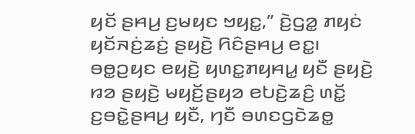ꤟꤢꤩ ꤔꤌꤣ꤬ ꤢ꤬ꤗꤟꤢ ꤠꤟꤢ꤭,” ꤢꤧ꤬ꤞꤤ꤭ ꤊꤟꤢꤦ ꤟꤢꤩꤏꤢꤦ꤬ꤘꤢꤦ꤬ ꤔꤟꤢꤧ꤬ ꤖꤢꤨꤔꤌꤣ꤬ ꤕꤢ꤭꤯ ꤋꤥ꤭ꤑꤟꤢ ꤕꤟꤢꤧ꤬ ꤟꤛꤢ꤭ꤊꤟꤌꤣ꤭ ꤟꤢꤪ ꤔꤟꤢꤧ꤬ ꤙꤤ ꤔꤟꤢꤧ꤬ ꤗꤟꤢꤩ꤬ꤔꤟꤤ ꤕꤝꤢꤧ꤬ꤘꤢꤨ꤬ ꤛꤢꤩ꤭ ꤢ꤬ꤋꤢꤧ꤭ꤔꤌꤣ꤬ ꤟꤢꤪ, ꤚꤢꤪ ꤋꤛꤢꤞꤢꤧꤘꤥ꤭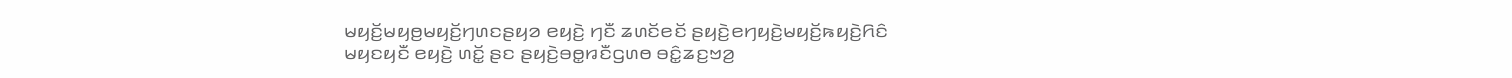ꤗꤟꤢꤩ꤬ꤗꤟꤥ꤬ꤗꤟꤢꤩ꤬ꤚꤛꤢꤔꤟꤤ ꤕꤟꤢꤧ꤬ ꤚꤢꤪ ꤘꤛꤢꤩꤕꤢꤩ ꤔꤟꤢꤧ꤬ꤕꤚꤟꤢꤧ꤬ꤗꤟꤢꤩ꤬ꤒꤟꤢꤧ꤬ꤖꤢꤨ ꤗꤟꤢꤟꤢꤪ ꤕꤟꤢꤧ꤬ ꤛꤢꤩ꤭ ꤔꤢ ꤔꤟꤢꤧ꤬ꤋꤥ꤭ꤙꤢꤪꤞꤛꤥ ꤋꤢꤨ꤭ꤘꤢ꤬ꤠꤤ꤬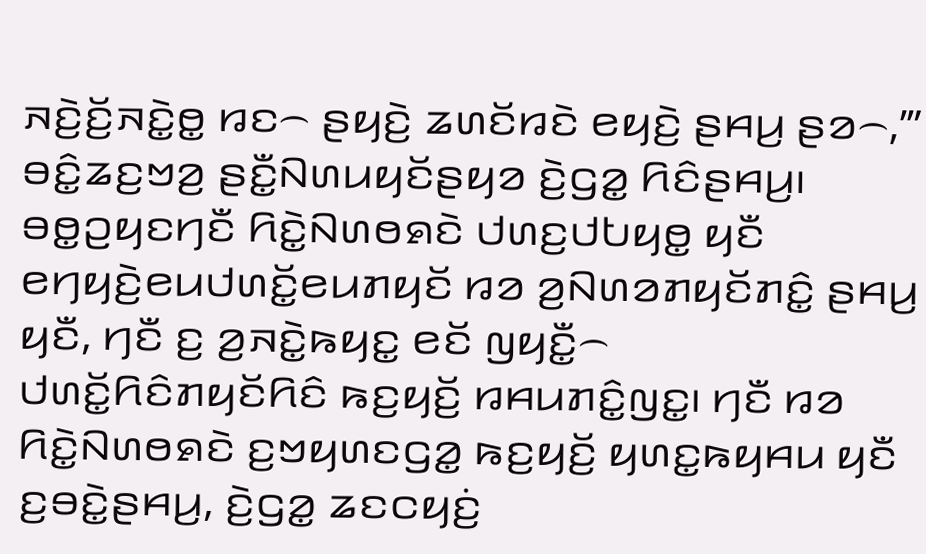ꤏꤢꤧ꤬ꤢꤩ꤬ꤏꤢꤧ꤭ꤥ꤭ ꤙꤢ꤮ ꤔꤟꤢꤧ꤬ ꤘꤛꤢꤩꤙꤢꤧ ꤕꤟꤢꤧ꤬ ꤔꤌꤣ꤬ ꤔꤤ꤮,’” ꤋꤢꤨ꤭ꤘꤢ꤬ꤠꤤ꤬ ꤔꤢꤪ꤭ꤡꤛꤣꤟꤢꤩꤔꤟꤤ ꤢꤧ꤬ꤞꤤ꤭ ꤖꤢꤨꤔꤌꤣ꤬꤯
ꤋꤥ꤭ꤑꤟꤢꤚꤢꤪ ꤖꤢꤧ꤭ꤡꤛꤥꤎꤢꤧ ꤓꤛꤢ꤬ꤓꤝꤟꤥ꤭ ꤟꤢꤪ ꤕꤚꤟꤢꤧ꤬ꤕꤣꤓꤛꤢꤩ꤭ꤕꤣꤊꤟꤢꤩ ꤙꤤ ꤤ꤬ꤡꤛꤤꤊꤟꤢꤩꤊꤢꤨ꤭ ꤔꤌꤣ꤬ ꤟꤢꤪ, ꤚꤢꤪ ꤢ꤬ ꤤ꤬ꤏꤢꤧ꤭ꤒꤟꤢ꤭ ꤕꤢꤩ ꤜꤟꤢꤪ꤭꤮ ꤓꤛꤢꤩ꤭ꤖꤢꤨꤊꤟꤢꤩꤖꤢꤨ ꤒꤢ꤬ꤟꤢꤩ꤬ ꤙꤌꤣꤊꤢꤨ꤭ꤜꤢ꤭꤯ ꤚꤢꤪ ꤙꤤ ꤖꤢꤧ꤭ꤡꤛꤥꤎꤢꤧ ꤢ꤬ꤠꤟꤛꤢꤞꤤ꤭ ꤒꤢ꤬ꤟꤢꤩ꤬ ꤟꤛꤢ꤭ꤒꤟꤌꤣ ꤟꤢꤪ ꤢ꤬ꤋꤢꤧ꤭ꤔꤌꤣ꤬, ꤢꤧ꤬ꤞꤤ꤭ ꤘꤢꤍꤟꤢꤦ꤬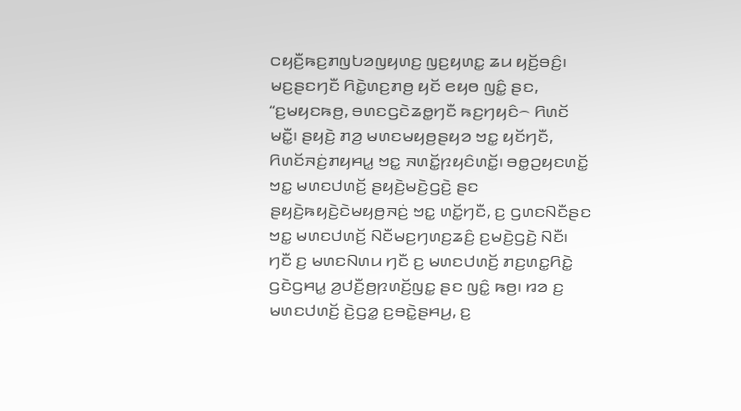ꤍꤟꤢꤪ꤬ꤒꤢ꤬ꤊꤜꤝꤤꤜꤟꤛꤢ꤬ ꤜꤢ꤬ꤟꤛꤢ꤭ ꤘꤣ ꤟꤢꤩ꤬ꤋꤢꤨ꤬꤯
ꤗꤢ꤬ꤔꤢꤚꤢꤪ ꤖꤢꤧ꤭ꤛꤢ꤬ꤊꤥ꤬ ꤟꤢꤩ ꤕꤟꤥ ꤜꤢꤨ꤭ ꤔꤢ, “ꤢ꤬ꤗꤟꤢꤒꤥ꤬, ꤋꤛꤢꤞꤢꤧꤘꤥ꤭ꤚꤢꤪ ꤒꤢ꤬ꤚꤟꤢꤨ꤮ ꤖꤛꤢꤩ ꤗꤢꤪ꤭꤯ ꤔꤟꤢꤧ꤬ ꤊꤤ꤬ ꤗꤛꤢꤗꤟꤥ꤬ꤔꤟꤤ ꤠꤢ꤭ ꤟꤢꤩꤚꤢꤪ, ꤖꤛꤢꤩꤏꤢꤦ꤬ꤊꤟꤌꤣ꤭ ꤠꤢ꤭ ꤏꤛꤢꤩ꤭ꤐꤟꤢꤨꤛꤢꤩ꤭꤯ ꤋꤥ꤭ꤑꤟꤢꤛꤢꤩ꤭ ꤠꤢ꤭ ꤗꤛꤢꤓꤛꤢꤩ꤬ ꤔꤟꤢꤧ꤬ꤗꤢꤧ꤬ꤞꤢꤧ꤬ ꤔꤢ ꤔꤟꤢꤧ꤬ꤒꤟꤢꤧ꤬ꤢꤧꤗꤟꤥ꤬ꤏꤢꤦ꤬ ꤠꤢ꤭ ꤛꤢꤩ꤭ꤚꤢꤪ, ꤢ꤬ ꤞꤛꤢꤡꤢꤪꤔꤢ ꤠꤢ꤭ ꤗꤛꤢꤓꤛꤢꤩ꤬ ꤡꤢꤪꤗꤢ꤬ꤚꤛꤢ꤬ꤘꤢꤨ꤬ ꤢ꤬ꤗꤢꤧ꤬ꤞꤢꤧ꤬ ꤡꤢꤪ꤯
ꤚꤢꤪ ꤢ꤬ ꤗꤛꤢꤡꤛꤣ ꤚꤢꤪ ꤢ꤬ ꤗꤛꤢꤓꤛꤢꤩ꤬ ꤊꤢ꤬ꤛꤢ꤭ꤖꤢꤧ꤭ ꤞꤢꤧꤞꤌꤣ꤭ ꤤ꤬ꤓꤢꤪ꤬ꤥ꤬ꤐꤛꤢꤩ꤬ꤜꤢ꤭ ꤔꤢ ꤜꤢꤨ꤭ ꤒꤥ꤬꤯ ꤙꤤ ꤢ꤬ ꤗꤛꤢꤓꤛꤢꤩ꤬ ꤢꤧ꤬ꤞꤤ꤭ ꤢ꤬ꤋꤢꤧ꤭ꤔꤌꤣ꤬, ꤢ꤬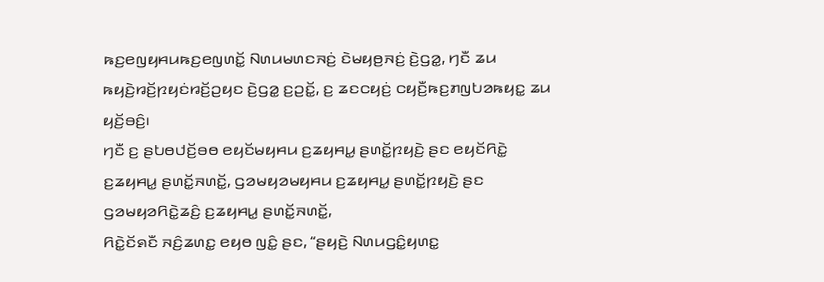ꤒꤢ꤬ꤕꤜꤟꤌꤣꤒꤢ꤬ꤕꤜꤛꤢꤩ꤭ ꤡꤛꤣꤗꤛꤢꤏꤢꤦ꤬ ꤢꤧꤗꤟꤥ꤬ꤏꤢꤦ꤬ ꤢꤧ꤬ꤞꤤ꤭, ꤚꤢꤪ ꤘꤣ ꤒꤟꤢꤧ꤬ꤙꤢꤩ꤬ꤐꤟꤢꤦꤙꤢꤩ꤬ꤑꤟꤢ ꤢꤧ꤬ꤞꤤ꤭ ꤢ꤬ꤑꤢꤩ꤭, ꤢ꤬ ꤘꤢꤍꤟꤢꤦ꤬ ꤍꤟꤢꤪ꤬ꤒꤢ꤬ꤊꤜꤝꤤꤒꤟꤢ꤭ ꤘꤣ ꤟꤢꤩ꤬ꤋꤢꤨ꤬꤯
ꤚꤢꤪ ꤢ꤬ ꤔꤝꤥꤓꤢꤩ꤬ꤋꤥ ꤕꤟꤢꤩꤗꤟꤌꤣ ꤢ꤬ꤘꤟꤌꤣ꤭ ꤔꤛꤢꤩ꤭ꤐꤟꤢꤧ꤬ ꤔꤢ ꤕꤟꤢꤩꤖꤢꤧ꤭ ꤢ꤬ꤘꤟꤌꤣ꤭ ꤔꤛꤢꤩ꤭ꤏꤛꤢꤩ꤭, ꤞꤤꤗꤟꤤꤗꤟꤌꤣ ꤢ꤬ꤘꤟꤌꤣ꤭ ꤔꤛꤢꤩ꤭ꤐꤟꤢꤧ꤬ ꤔꤢ ꤞꤤꤗꤟꤤꤖꤢꤧ꤭ꤘꤢꤨ꤬ ꤢ꤬ꤘꤟꤌꤣ꤭ ꤔꤛꤢꤩ꤭ꤏꤛꤢꤩ꤭,
ꤖꤢꤧ꤭ꤢꤩꤎꤢꤪ ꤏꤢꤨ꤬ꤘꤛꤢ꤭ ꤕꤟꤥ ꤜꤢꤨ꤭ ꤔꤢ, “ꤔꤟꤢꤧ꤬ ꤡꤛꤣꤞꤢꤨ꤭ꤟꤛꤢ꤭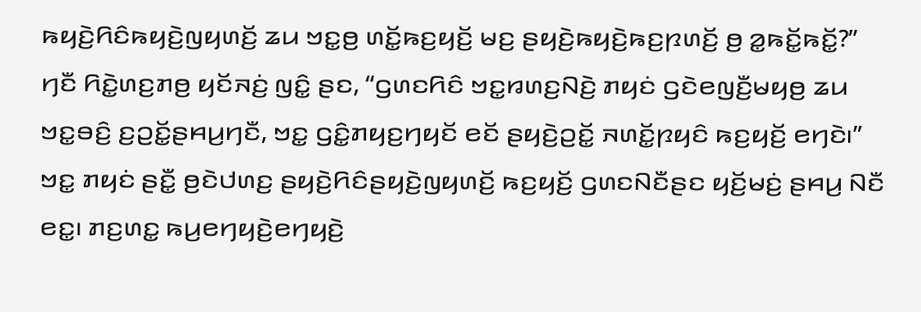ꤒꤟꤢꤧ꤬ꤖꤢꤨꤒꤟꤢꤧ꤬ꤜꤟꤛꤢꤩ꤬ ꤘꤣ ꤠꤢ꤭ꤥ꤬ ꤛꤢꤩ꤭ꤒꤢ꤬ꤟꤢꤩ꤬ ꤗꤢ꤬ ꤔꤟꤢꤧ꤬ꤒꤟꤢꤧ꤬ꤒꤢ꤬ꤐꤛꤢꤩ꤬ ꤥ꤬ ꤤ꤭ꤒꤢꤩ꤭ꤒꤢꤩ꤭?” ꤚꤢꤪ ꤖꤢꤧ꤭ꤛꤢ꤬ꤊꤥ꤬ ꤟꤢꤩꤏꤢꤦ꤬ ꤜꤢꤨ꤭ ꤔꤢ, “ꤞꤛꤢꤖꤢꤨ ꤠꤢ꤭ꤙꤛꤢ꤬ꤡꤢꤧ꤬ ꤊꤟꤢꤦ ꤞꤢꤧꤕꤜꤢꤪ꤬ꤗꤟꤥ꤬ ꤘꤣ ꤠꤢ꤭ꤋꤢꤨ꤬ ꤢ꤬ꤑꤢꤩ꤭ꤔꤌꤣ꤬ꤚꤢꤪ, ꤠꤢ꤭ ꤞꤢꤨ꤭ꤊꤟꤢ꤬ꤚꤟꤢꤩ ꤕꤢꤩ ꤔꤟꤢꤧ꤬ꤑꤢꤩ꤭ ꤏꤛꤢꤩ꤭ꤐꤟꤢꤨ ꤒꤢ꤬ꤟꤢꤩ꤬ ꤕꤚꤢꤧ꤯”
ꤠꤢ꤭ ꤊꤟꤢꤦ ꤔꤢꤪ꤭ ꤥ꤬ꤢꤧꤓꤛꤢ꤬ ꤔꤟꤢꤧ꤬ꤖꤢꤨꤔꤟꤢꤧ꤬ꤜꤟꤛꤢꤩ꤬ ꤒꤢ꤬ꤟꤢꤩ꤬ ꤞꤛꤢꤡꤢꤪꤔꤢ ꤟꤢꤩ꤬ꤗꤢꤦ꤬ ꤔꤌꤣ꤬ ꤡꤢꤪ ꤕꤢ꤭꤯ ꤊꤢ꤬ꤛꤢ꤭ ꤒꤣ꤬ꤕꤚꤟꤢꤧ꤬ꤕꤚꤟꤢꤧ꤬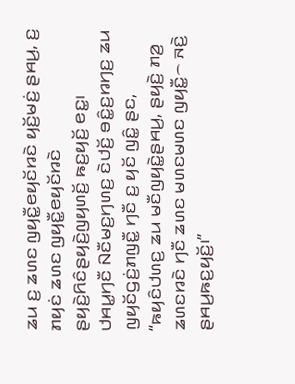ꤘꤣ ꤢ꤬ ꤘꤛꤢ ꤜꤟꤢꤪ꤭ꤕꤟꤢꤩꤙꤢꤧ ꤟꤢꤩ꤬ꤗꤢꤦ꤬ ꤔꤌꤣ꤬, ꤢ꤬ ꤊꤟꤢꤦ ꤘꤛꤢ ꤜꤟꤢꤪ꤭ꤕꤟꤢꤩꤙꤢꤧ ꤔꤟꤢꤧ꤬ꤖꤢꤨꤔꤟꤢꤧ꤬ꤜꤟꤛꤢꤩ꤬ ꤒꤢ꤬ꤟꤢꤩ꤬ ꤕꤢ꤭꤯
ꤓꤌꤣ꤭ꤚꤢꤪ ꤡꤢꤪꤗꤢ꤬ꤚꤛꤢ꤬ ꤢꤧꤓꤢꤩ꤬ ꤋꤢꤨ꤭ꤢ꤬ꤙꤚꤢ꤬ ꤘꤣ ꤜꤟꤢꤩꤞꤢꤦ꤬ꤊꤜꤢꤪ꤭ ꤚꤢꤪ ꤢ꤬ ꤟꤢꤩ ꤜꤢꤨ꤭ ꤔꤢ, “ꤒꤟꤢꤨꤓꤛꤢ꤬ ꤘꤣ ꤗꤢꤪꤜꤟꤢꤧ꤭ꤔꤌꤣ꤬, ꤔꤟꤢꤧ꤬ ꤊꤤ꤬ ꤘꤛꤢꤙꤢꤧ ꤚꤢꤪ ꤘꤛꤢ ꤗꤛꤢꤗꤛꤢ ꤜꤟꤢꤪ꤭꤮ ꤏꤢꤧ꤬ ꤔꤌꤣ꤬ꤒꤢ꤬ꤟꤢꤩ꤬꤯”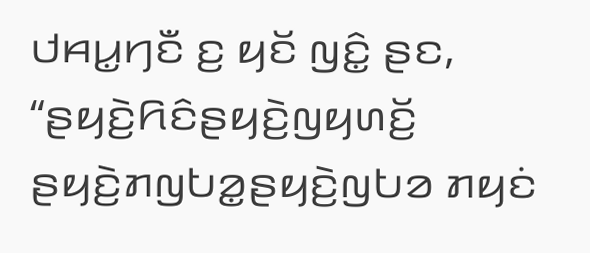ꤓꤌꤣ꤭ꤚꤢꤪ ꤢ꤬ ꤟꤢꤩ ꤜꤢꤨ꤭ ꤔꤢ, “ꤔꤟꤢꤧ꤬ꤖꤢꤨꤔꤟꤢꤧ꤬ꤜꤟꤛꤢꤩ꤬ ꤔꤟꤢꤧ꤬ꤊꤜꤝꤤ꤭ꤔꤟꤢꤧ꤬ꤜꤝꤤ ꤊꤟꤢꤦ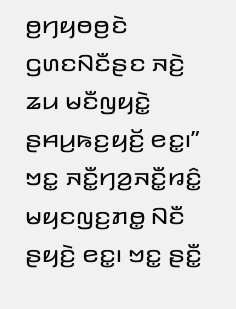ꤥ꤬ꤚꤟꤥꤥ꤬ꤢꤧ ꤞꤛꤢꤡꤢꤪꤔꤢ ꤏꤢꤧ꤬ ꤘꤣ ꤗꤢꤪꤜꤟꤢꤧ꤭ ꤔꤌꤣ꤬ꤒꤢ꤬ꤟꤢꤩ꤬ ꤕꤢ꤭꤯”
ꤠꤢ꤭ ꤏꤢꤪ꤭ꤚꤤ꤬ꤏꤢꤪ꤭ꤙꤢꤨ꤭ ꤗꤟꤢꤜꤢ꤬ꤊꤥ꤭ ꤡꤢꤪ ꤔꤟꤢꤧ꤬ ꤕꤢ꤭꤯ ꤠꤢ꤭ ꤔꤢꤪ꤭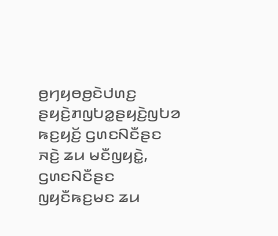ꤥ꤬ꤚꤟꤥꤥ꤬ꤢꤧꤓꤛꤢ꤬ ꤔꤟꤢꤧ꤬ꤊꤜꤝꤤ꤭ꤔꤟꤢꤧ꤬ꤜꤝꤤ ꤒꤢ꤬ꤟꤢꤩ꤬ ꤞꤛꤢꤡꤢꤪꤔꤢ ꤏꤢꤧ꤬ ꤘꤣ ꤗꤢꤪꤜꤟꤢꤧ꤭, ꤞꤛꤢꤡꤢꤪꤔꤢ ꤜꤟꤢꤪꤒꤢ꤬ꤗꤢ ꤘꤣ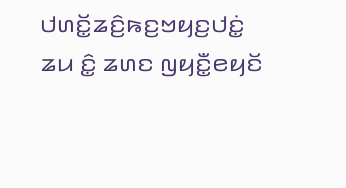ꤓꤛꤢꤩ꤭ꤘꤢꤨ꤬ꤒꤢ꤬ꤠꤟꤢ꤬ꤓꤢꤦ꤭ ꤘꤣ ꤢꤨ꤭ ꤘꤛꤢ ꤜꤟꤢꤪ꤭ꤕꤟꤢꤩ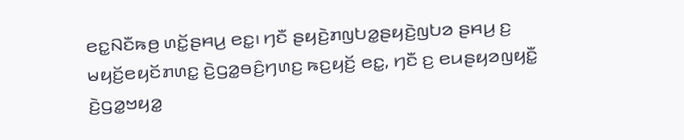ꤕꤢ꤭ꤡꤢꤪꤒꤥ꤬ ꤛꤢꤩ꤭ꤔꤌꤣ꤬ ꤕꤢ꤭꤯ ꤚꤢꤪ ꤔꤟꤢꤧ꤬ꤊꤜꤝꤤ꤭ꤔꤟꤢꤧ꤬ꤜꤝꤤ ꤔꤌꤣ꤬ ꤢ꤬ ꤗꤟꤢꤩ꤬ꤕꤟꤢꤩꤊꤛꤢ꤭ ꤢꤧ꤬ꤞꤤ꤭ꤋꤢꤨ꤬ꤚꤛꤢ꤬ ꤒꤢ꤬ꤟꤢꤩ꤬ ꤕꤢ꤭, ꤚꤢꤪ ꤢ꤬ ꤕꤣꤔꤟꤤꤜꤟꤢꤪ꤭ ꤢꤧ꤬ꤞꤤ꤭ꤠꤟꤤ꤭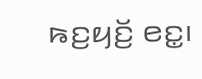ꤒꤢ꤬ꤟꤢꤩ꤬ ꤕꤢ꤭꤯